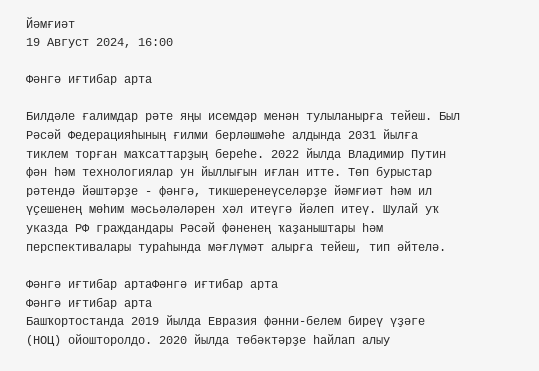Йәмғиәт
19 Август 2024, 16:00

Фәнгә иғтибар арта

Билдәле ғалимдар рәте яңы исемдәр менән тулыланырға тейеш. Был Рәсәй Федерацияһының ғилми берләшмәһе алдында 2031 йылға тиклем торған маҡсаттарҙың береһе. 2022 йылда Владимир Путин фән һәм технологиялар ун йыллығын иғлан итте. Төп бурыстар рәтендә йәштәрҙе - фәнгә, тикшеренеүселәрҙе йәмғиәт һәм ил үҫешенең мөһим мәсьәләләрен хәл итеүгә йәлеп итеү. Шулай уҡ указда РФ граждандары Рәсәй фәненең ҡаҙаныштары һәм перспективалары тураһында мәғлүмәт алырға тейеш, тип әйтелә.

Фәнгә иғтибар артаФәнгә иғтибар арта
Фәнгә иғтибар арта
Башҡортостанда 2019 йылда Евразия фәнни-белем биреү үҙәге (НОЦ) ойошторолдо. 2020 йылда төбәктәрҙе һайлап алыу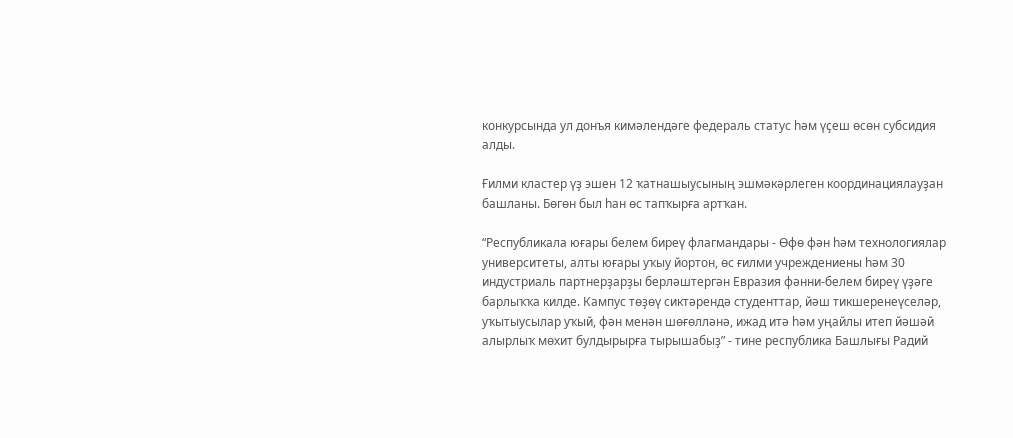конкурсында ул донъя кимәлендәге федераль статус һәм үҫеш өсөн субсидия алды.

Ғилми кластер үҙ эшен 12 ҡатнашыусының эшмәкәрлеген координациялауҙан башланы. Бөгөн был һан өс тапҡырға артҡан.

“Республикала юғары белем биреү флагмандары - Өфө фән һәм технологиялар университеты, алты юғары уҡыу йортон, өс ғилми учреждениены һәм 30 индустриаль партнерҙарҙы берләштергән Евразия фәнни-белем биреү үҙәге барлыҡҡа килде. Кампус төҙөү сиктәрендә студенттар, йәш тикшеренеүселәр, уҡытыусылар уҡый, фән менән шөғөлләнә, ижад итә һәм уңайлы итеп йәшәй алырлыҡ мөхит булдырырға тырышабыҙ” - тине республика Башлығы Радий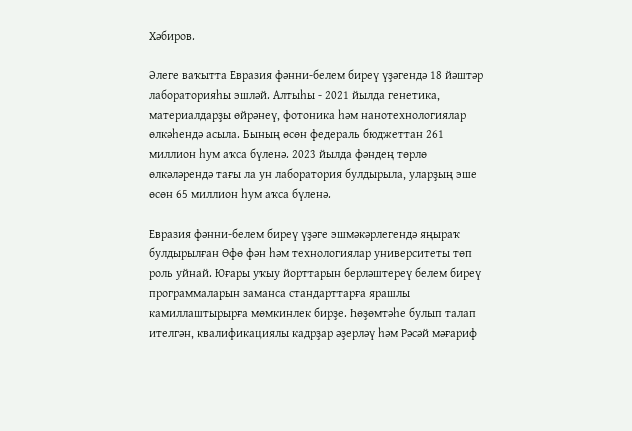Хәбиров.

Әлеге ваҡытта Евразия фәнни-белем биреү үҙәгендә 18 йәштәр лабораторияһы эшләй. Алтыһы - 2021 йылда генетика, материалдарҙы өйрәнеү, фотоника һәм нанотехнологиялар өлкәһендә асыла. Бының өсөн федераль бюджеттан 261 миллион һум аҡса бүленә. 2023 йылда фәндең төрлө өлкәләрендә тағы ла ун лаборатория булдырыла, уларҙың эше өсөн 65 миллион һум аҡса бүленә.

Евразия фәнни-белем биреү үҙәге эшмәкәрлегендә яңыраҡ булдырылған Өфө фән һәм технологиялар университеты төп роль уйнай. Юғары уҡыу йорттарын берләштереү белем биреү программаларын заманса стандарттарға ярашлы камиллаштырырға мөмкинлек бирҙе. Һөҙөмтәһе булып талап ителгән, квалификациялы кадрҙар әҙерләү һәм Рәсәй мәғариф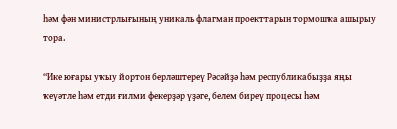һәм фән министрлығының уникаль флагман проекттарын тормошҡа ашырыу тора.

“Ике юғары уҡыу йортон берләштереү Рәсәйҙә һәм республикабыҙҙа яңы ҡеүәтле һәм етди ғилми фекерҙәр үҙәге, белем биреү процесы һәм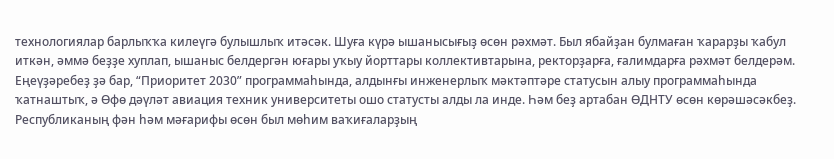технологиялар барлыҡҡа килеүгә булышлыҡ итәсәк. Шуға күрә ышанысығыҙ өсөн рәхмәт. Был ябайҙан булмаған ҡарарҙы ҡабул иткән, әммә беҙҙе хуплап, ышаныс белдергән юғары уҡыу йорттары коллективтарына, ректорҙарға, ғалимдарға рәхмәт белдерәм. Еңеүҙәребеҙ ҙә бар, “Приоритет 2030” программаһында, алдынғы инженерлыҡ мәктәптәре статусын алыу программаһында ҡатнаштыҡ, ә Өфө дәүләт авиация техник университеты ошо статусты алды ла инде. Һәм беҙ артабан ӨДНТУ өсөн көрәшәсәкбеҙ. Республиканың фән һәм мәғарифы өсөн был мөһим ваҡиғаларҙың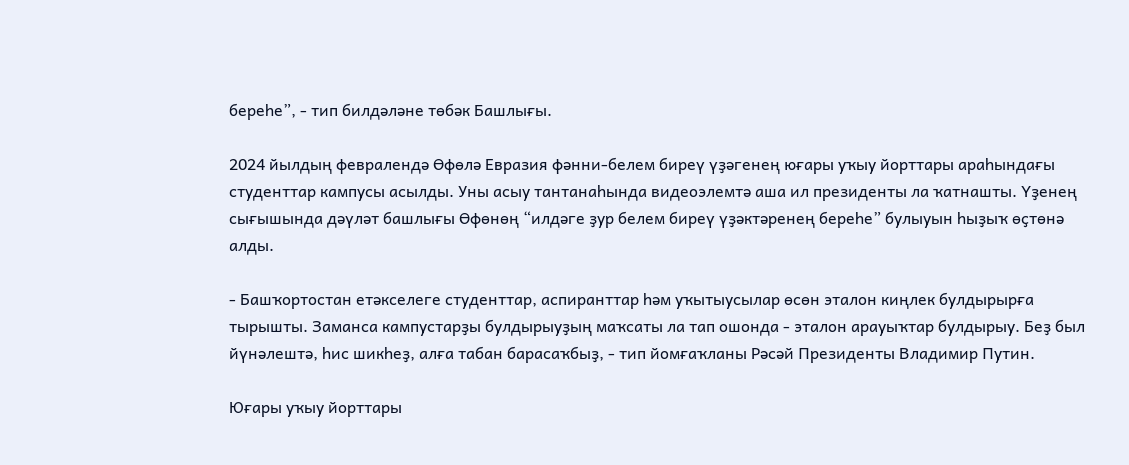береһе”, - тип билдәләне төбәк Башлығы.

2024 йылдың февралендә Өфөлә Евразия фәнни-белем биреү үҙәгенең юғары уҡыу йорттары араһындағы студенттар кампусы асылды. Уны асыу тантанаһында видеоэлемтә аша ил президенты ла ҡатнашты. Үҙенең сығышында дәүләт башлығы Өфөнөң “илдәге ҙур белем биреү үҙәктәренең береһе” булыуын һыҙыҡ өҫтөнә алды.

- Башҡортостан етәкселеге студенттар, аспиранттар һәм уҡытыусылар өсөн эталон киңлек булдырырға тырышты. Заманса кампустарҙы булдырыуҙың маҡсаты ла тап ошонда - эталон арауыҡтар булдырыу. Беҙ был йүнәлештә, һис шикһеҙ, алға табан барасаҡбыҙ, - тип йомғаҡланы Рәсәй Президенты Владимир Путин.

Юғары уҡыу йорттары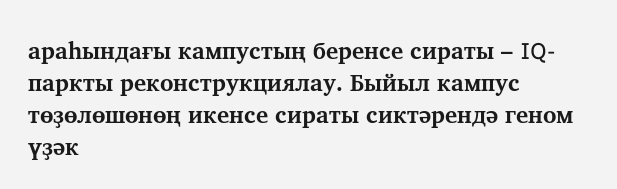араһындағы кампустың беренсе сираты – IQ-паркты реконструкциялау. Быйыл кампус төҙөлөшөнөң икенсе сираты сиктәрендә геном үҙәк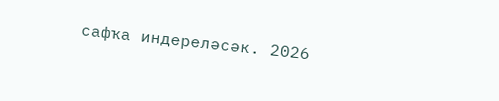сафҡа индереләсәк. 2026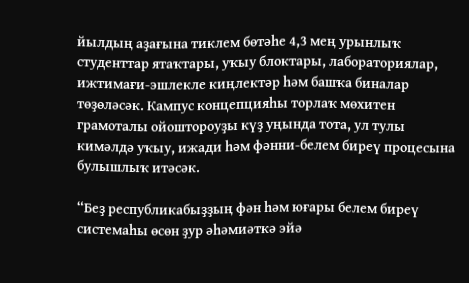йылдың аҙағына тиклем бөтәһе 4,3 мең урынлыҡ студенттар ятаҡтары, уҡыу блоктары, лабораториялар, ижтимағи-эшлекле киңлектәр һәм башҡа биналар төҙөләсәк. Кампус концепцияһы торлаҡ мөхитен грамоталы ойоштороуҙы күҙ уңында тота, ул тулы кимәлдә уҡыу, ижади һәм фәнни-белем биреү процесына булышлыҡ итәсәк.

“Беҙ республикабыҙҙың фән һәм юғары белем биреү системаһы өсөн ҙур әһәмиәткә эйә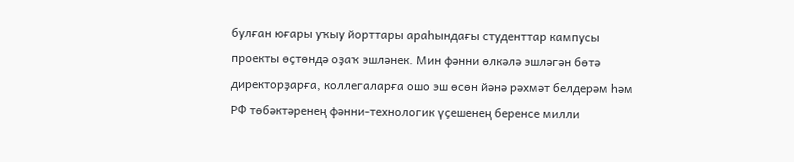булған юғары уҡыу йорттары араһындағы студенттар кампусы проекты өҫтөндә оҙаҡ эшләнек. Мин фәнни өлкәлә эшләгән бөтә директорҙарға, коллегаларға ошо эш өсөн йәнә рәхмәт белдерәм һәм РФ төбәктәренең фәнни-технологик үҫешенең беренсе милли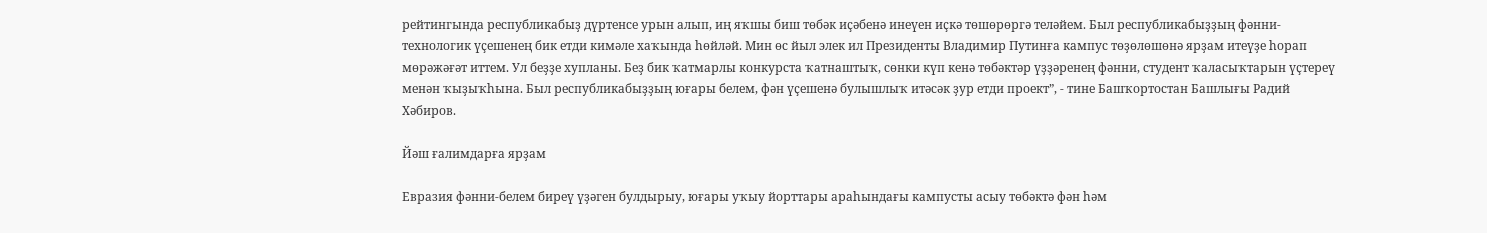рейтингында республикабыҙ дүртенсе урын алып, иң яҡшы биш төбәк иҫәбенә инеүен иҫкә төшөрөргә теләйем. Был республикабыҙҙың фәнни-технологик үҫешенең бик етди кимәле хаҡында һөйләй. Мин өс йыл элек ил Президенты Владимир Путинға кампус төҙөлөшөнә ярҙам итеүҙе һорап мөрәжәғәт иттем. Ул беҙҙе хупланы. Беҙ бик ҡатмарлы конкурста ҡатнаштыҡ, сөнки күп кенә төбәктәр үҙҙәренең фәнни, студент ҡаласыҡтарын үҫтереү менән ҡыҙыҡһына. Был республикабыҙҙың юғары белем, фән үҫешенә булышлыҡ итәсәк ҙур етди проект”, - тине Башҡортостан Башлығы Радий Хәбиров.

Йәш ғалимдарға ярҙам

Евразия фәнни-белем биреү үҙәген булдырыу, юғары уҡыу йорттары араһындағы кампусты асыу төбәктә фән һәм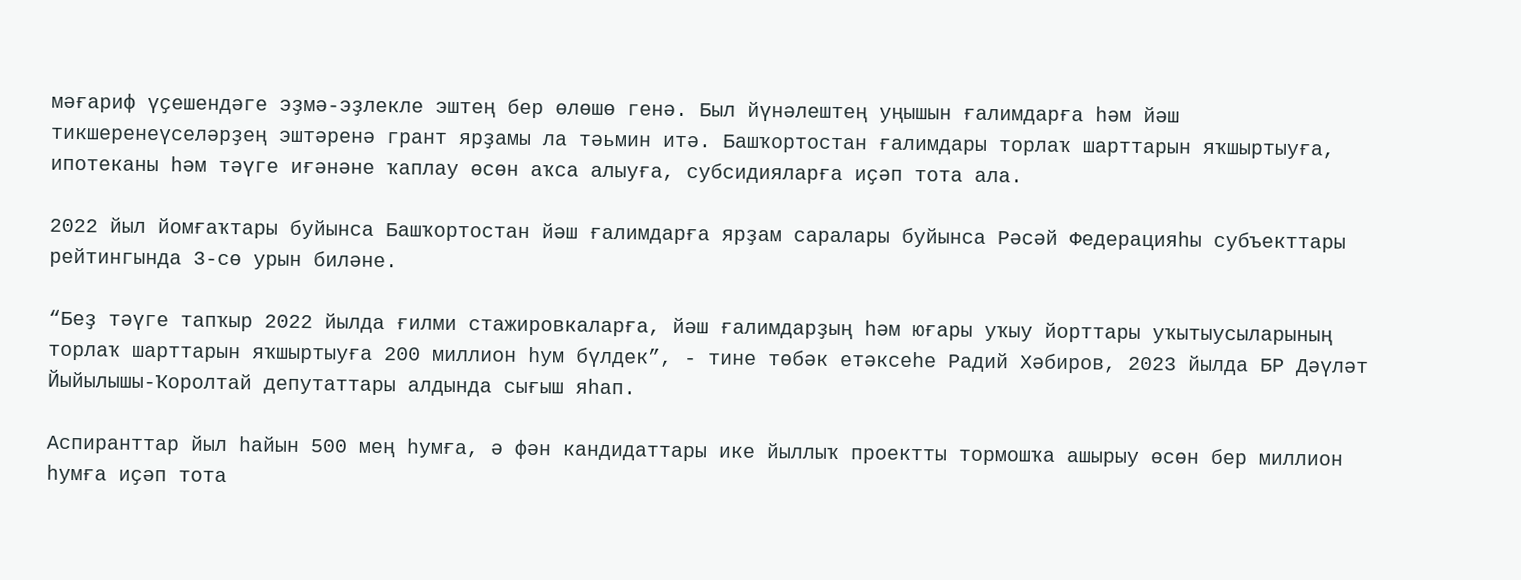мәғариф үҫешендәге эҙмә-эҙлекле эштең бер өлөшө генә. Был йүнәлештең уңышын ғалимдарға һәм йәш тикшеренеүселәрҙең эштәренә грант ярҙамы ла тәьмин итә. Башҡортостан ғалимдары торлаҡ шарттарын яҡшыртыуға, ипотеканы һәм тәүге иғәнәне ҡаплау өсөн аҡса алыуға, субсидияларға иҫәп тота ала.

2022 йыл йомғаҡтары буйынса Башҡортостан йәш ғалимдарға ярҙам саралары буйынса Рәсәй Федерацияһы субъекттары рейтингында 3-сө урын биләне.

“Беҙ тәүге тапҡыр 2022 йылда ғилми стажировкаларға, йәш ғалимдарҙың һәм юғары уҡыу йорттары уҡытыусыларының торлаҡ шарттарын яҡшыртыуға 200 миллион һум бүлдек”, - тине төбәк етәксеһе Радий Хәбиров, 2023 йылда БР Дәүләт Йыйылышы-Ҡоролтай депутаттары алдында сығыш яһап.

Аспиранттар йыл һайын 500 мең һумға, ә фән кандидаттары ике йыллыҡ проектты тормошҡа ашырыу өсөн бер миллион һумға иҫәп тота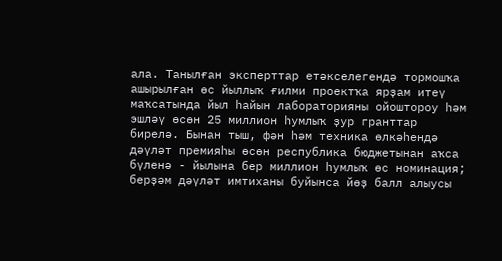ала. Танылған эксперттар етәкселегендә тормошҡа ашырылған өс йыллыҡ ғилми проектҡа ярҙам итеү маҡсатында йыл һайын лабораторияны ойоштороу һәм эшләү өсөн 25 миллион һумлыҡ ҙур гранттар бирелә. Бынан тыш, фән һәм техника өлкәһендә дәүләт премияһы өсөн республика бюджетынан аҡса бүленә - йылына бер миллион һумлыҡ өс номинация; берҙәм дәүләт имтиханы буйынса йөҙ балл алыусы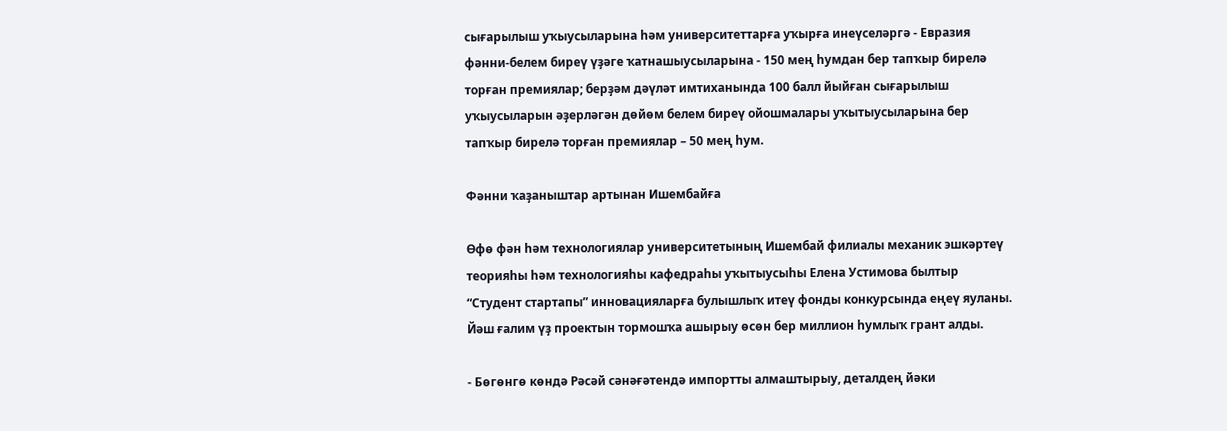сығарылыш уҡыусыларына һәм университеттарға уҡырға инеүселәргә - Евразия фәнни-белем биреү үҙәге ҡатнашыусыларына - 150 мең һумдан бер тапҡыр бирелә торған премиялар; берҙәм дәүләт имтиханында 100 балл йыйған сығарылыш уҡыусыларын әҙерләгән дөйөм белем биреү ойошмалары уҡытыусыларына бер тапҡыр бирелә торған премиялар – 50 мең һум.

Фәнни ҡаҙаныштар артынан Ишембайға

Өфө фән һәм технологиялар университетының Ишембай филиалы механик эшкәртеү теорияһы һәм технологияһы кафедраһы уҡытыусыһы Елена Устимова былтыр “Студент стартапы” инновацияларға булышлыҡ итеү фонды конкурсында еңеү яуланы. Йәш ғалим үҙ проектын тормошҡа ашырыу өсөн бер миллион һумлыҡ грант алды.

- Бөгөнгө көндә Рәсәй сәнәғәтендә импортты алмаштырыу, деталдең йәки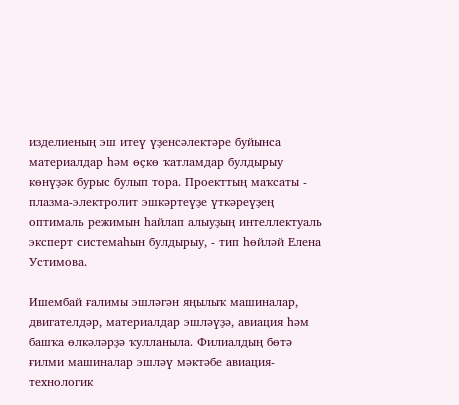изделиеның эш итеү үҙенсәлектәре буйынса материалдар һәм өҫкө ҡатламдар булдырыу көнүҙәк бурыс булып тора. Проекттың маҡсаты - плазма-электролит эшкәртеүҙе үткәреүҙең оптималь режимын һайлап алыуҙың интеллектуаль эксперт системаһын булдырыу, - тип һөйләй Елена Устимова.

Ишембай ғалимы эшләгән яңылыҡ машиналар, двигателдәр, материалдар эшләүҙә, авиация һәм башҡа өлкәләрҙә ҡулланыла. Филиалдың бөтә ғилми машиналар эшләү мәктәбе авиация-технологик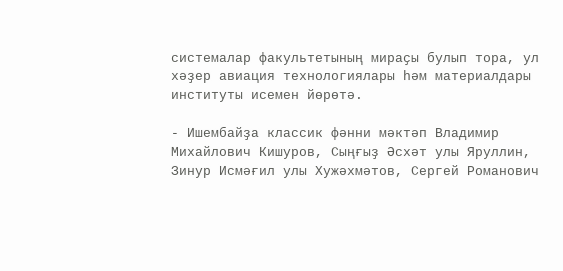системалар факультетының мираҫы булып тора, ул хәҙер авиация технологиялары һәм материалдары институты исемен йөрөтә.

- Ишембайҙа классик фәнни мәктәп Владимир Михайлович Кишуров, Сыңғыҙ Әсхәт улы Яруллин, Зинур Исмәғил улы Хужәхмәтов, Сергей Романович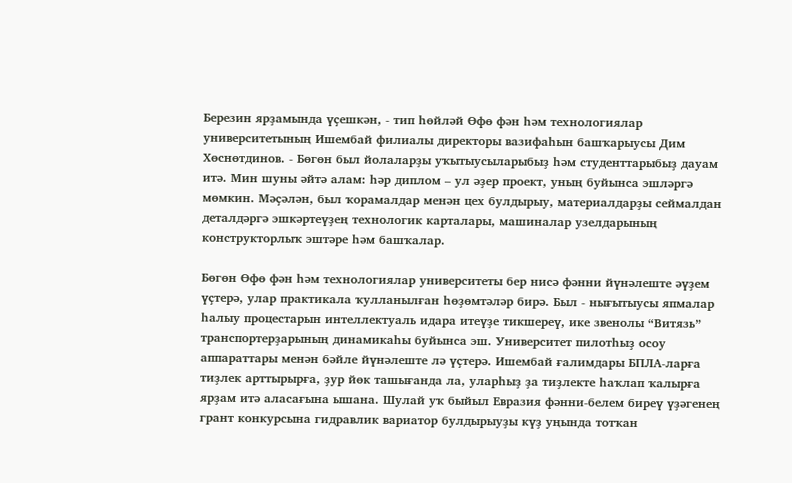Березин ярҙамында үҫешкән, - тип һөйләй Өфө фән һәм технологиялар университетының Ишембай филиалы директоры вазифаһын башҡарыусы Дим Хөснөтдинов. - Бөгөн был йолаларҙы уҡытыусыларыбыҙ һәм студенттарыбыҙ дауам итә. Мин шуны әйтә алам: һәр диплом – ул әҙер проект, уның буйынса эшләргә мөмкин. Мәҫәлән, был ҡорамалдар менән цех булдырыу, материалдарҙы сеймалдан деталдәргә эшкәртеүҙең технологик карталары, машиналар узелдарының конструкторлыҡ эштәре һәм башҡалар.

Бөгөн Өфө фән һәм технологиялар университеты бер нисә фәнни йүнәлеште әүҙем үҫтерә, улар практикала ҡулланылған һөҙөмтәләр бирә. Был - нығытыусы япмалар һалыу процестарын интеллектуаль идара итеүҙе тикшереү, ике звенолы “Витязь” транспортерҙарының динамикаһы буйынса эш. Университет пилотһыҙ осоу аппараттары менән бәйле йүнәлеште лә үҫтерә. Ишембай ғалимдары БПЛА-ларға тиҙлек арттырырға, ҙур йөк ташығанда ла, уларһыҙ ҙа тиҙлекте һаҡлап ҡалырға ярҙам итә аласағына ышана. Шулай уҡ быйыл Евразия фәнни-белем биреү үҙәгенең грант конкурсына гидравлик вариатор булдырыуҙы күҙ уңында тотҡан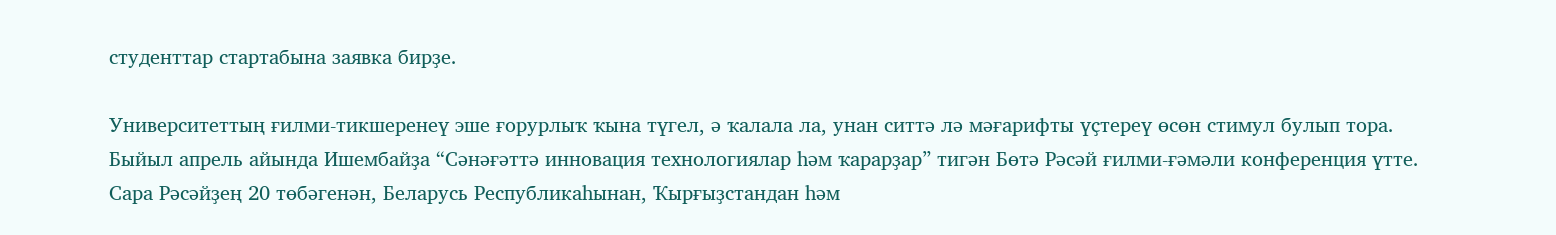студенттар стартабына заявка бирҙе.

Университеттың ғилми-тикшеренеү эше ғорурлыҡ ҡына түгел, ә ҡалала ла, унан ситтә лә мәғарифты үҫтереү өсөн стимул булып тора. Быйыл апрель айында Ишембайҙа “Сәнәғәттә инновация технологиялар һәм ҡарарҙар” тигән Бөтә Рәсәй ғилми-ғәмәли конференция үтте. Сара Рәсәйҙең 20 төбәгенән, Беларусь Республикаһынан, Ҡырғыҙстандан һәм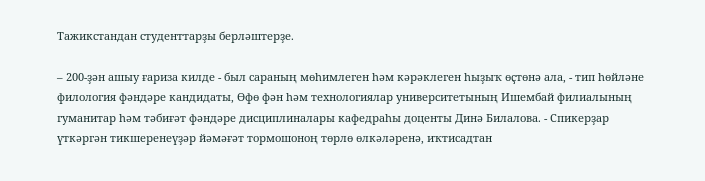Тажикстандан студенттарҙы берләштерҙе.

– 200-ҙән ашыу ғариза килде - был сараның мөһимлеген һәм кәрәклеген һыҙыҡ өҫтөнә ала, - тип һөйләне филология фәндәре кандидаты, Өфө фән һәм технологиялар университетының Ишембай филиалының гуманитар һәм тәбиғәт фәндәре дисциплиналары кафедраһы доценты Динә Билалова. - Спикерҙар үткәргән тикшеренеүҙәр йәмәғәт тормошоноң төрлө өлкәләренә, иҡтисадтан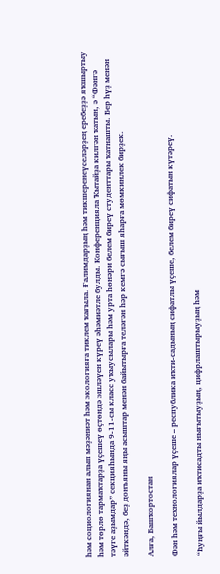һәм социологиянан алып мәҙәниәт һәм экологияға тиклем ҡағыла. Ғалимдарҙың һәм тикшеренеүселәрҙең еребеҙҙә яҡшыртыу һәм төрлө тармаҡтарҙа үҫешеү өҫтөндә эшләүен күреү әһәмиәтле булды. Конференцияла Ҡытайҙа килгән ҡатын, ә “Фәнгә тәүге аҙымдар” секцияһында 9-11-сы класс уҡыусылары һәм урта һөнәри белем биреү студенттары ҡатнашты. Бер һүҙ менән әйткәндә, беҙ донъяны яңы асыштар менән байытырға теләгән һәр кемгә сығыш яһарға мөмкинлек бирҙек.

Алға, Башҡортостан

Фән һәм технологиялар үҫеше – республика иҡти-садының сифатлы үҫеше, белем биреү сифатын күтәреү.

“Һуңғы йылдарҙа иҡтисадты нығытыуҙың, цифрлаштырыуҙың һәм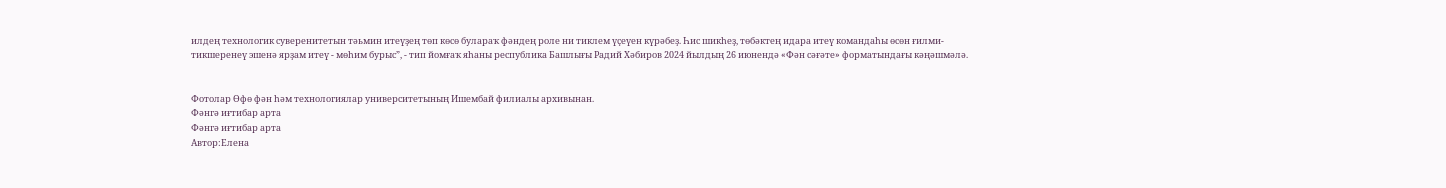илдең технологик суверенитетын тәьмин итеүҙең төп көсө булараҡ фәндең роле ни тиклем үҫеүен күрәбеҙ. Һис шикһеҙ, төбәктең идара итеү командаһы өсөн ғилми-тикшеренеү эшенә ярҙам итеү - мөһим бурыс”, - тип йомғаҡ яһаны республика Башлығы Радий Хәбиров 2024 йылдың 26 июнендә «Фән сәғәте» форматындағы кәңәшмәлә.


Фотолар Өфө фән һәм технологиялар университетының Ишембай филиалы архивынан.
Фәнгә иғтибар арта
Фәнгә иғтибар арта
Автор:Елена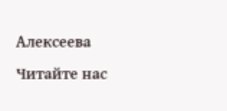Алексеева
Читайте нас